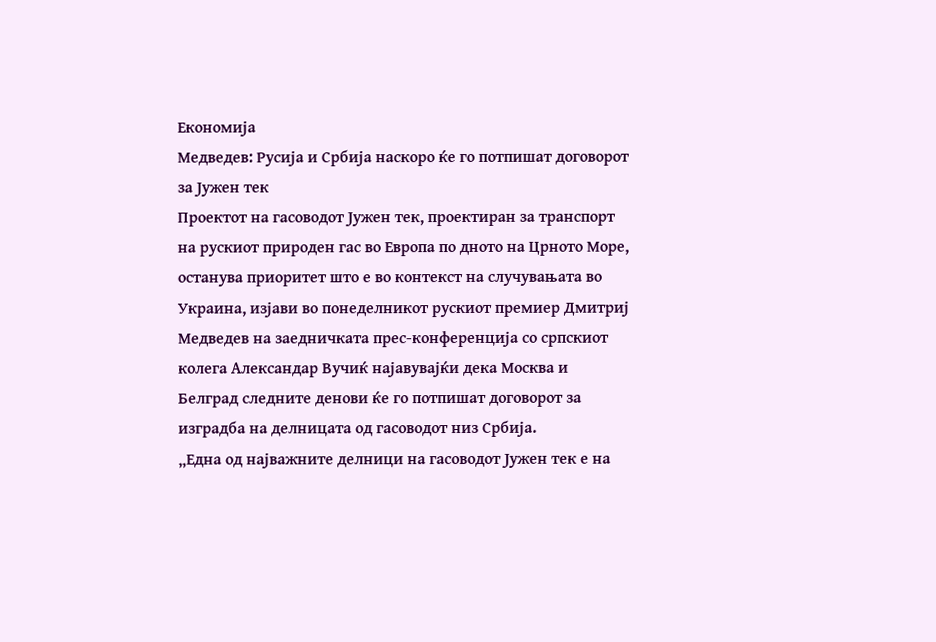Економија
Медведев: Русија и Србија наскоро ќе го потпишат договорот за Јужен тек
Проектот на гасоводот Јужен тек, проектиран за транспорт на рускиот природен гас во Европа по дното на Црното Море, останува приоритет што е во контекст на случувањата во Украина, изјави во понеделникот рускиот премиер Дмитриј Медведев на заедничката прес-конференција со српскиот колега Александар Вучиќ најавувајќи дека Москва и Белград следните денови ќе го потпишат договорот за изградба на делницата од гасоводот низ Србија.
„Една од најважните делници на гасоводот Јужен тек е на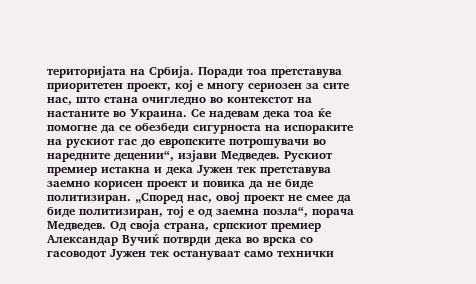територијата на Србија. Поради тоа претставува приоритетен проект, кој е многу сериозен за сите нас, што стана очигледно во контекстот на настаните во Украина. Се надевам дека тоа ќе помогне да се обезбеди сигурноста на испораките на рускиот гас до европските потрошувачи во наредните децении“, изјави Медведев. Рускиот премиер истакна и дека Јужен тек претставува заемно корисен проект и повика да не биде политизиран. „Според нас, овој проект не смее да биде политизиран, тој е од заемна позла“, порача Медведев. Од своја страна, српскиот премиер Александар Вучиќ потврди дека во врска со гасоводот Јужен тек остануваат само технички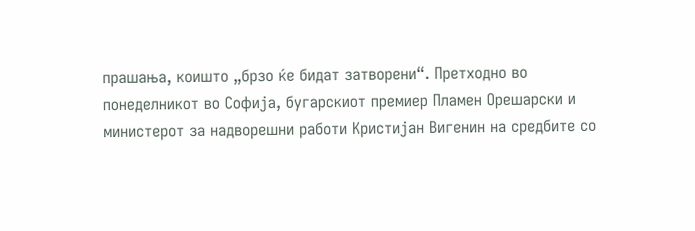прашања, коишто „брзо ќе бидат затворени“. Претходно во понеделникот во Софија, бугарскиот премиер Пламен Орешарски и министерот за надворешни работи Кристијан Вигенин на средбите со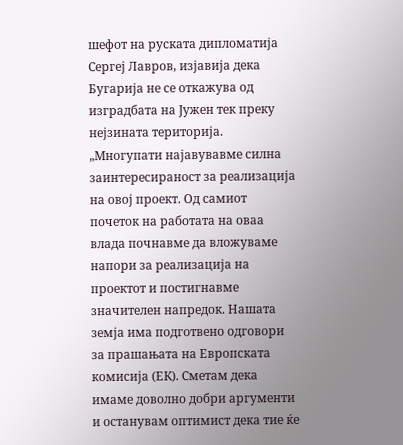шефот на руската дипломатија Сергеј Лавров, изјавија дека Бугарија не се откажува од изградбата на Јужен тек преку нејзината територија. „Многупати најавувавме силна заинтересираност за реализација на овој проект. Од самиот почеток на работата на оваа влада почнавме да вложуваме напори за реализација на проектот и постигнавме значителен напредок. Нашата земја има подготвено одговори за прашањата на Европската комисија (ЕК). Сметам дека имаме доволно добри аргументи и останувам оптимист дека тие ќе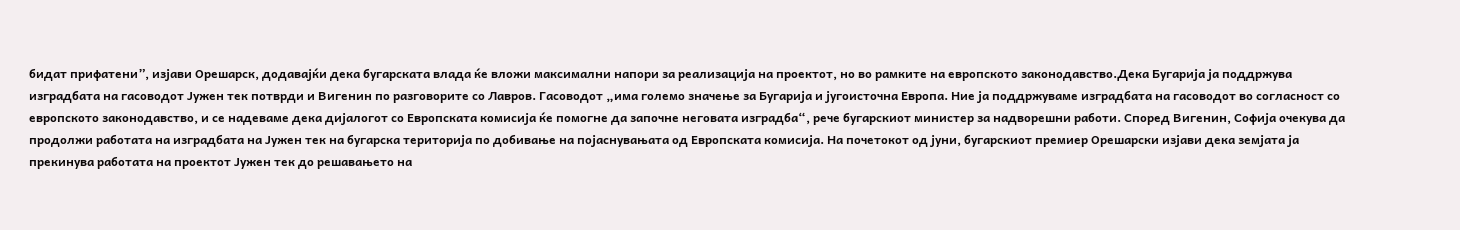бидат прифатени”, изјави Орешарск, додавајќи дека бугарската влада ќе вложи максимални напори за реализација на проектот, но во рамките на европското законодавство.Дека Бугарија ја поддржува изградбата на гасоводот Јужен тек потврди и Вигенин по разговорите со Лавров. Гасоводот „има големо значење за Бугарија и југоисточна Европа. Ние ја поддржуваме изградбата на гасоводот во согласност со европското законодавство, и се надеваме дека дијалогот со Европската комисија ќе помогне да започне неговата изградба“, рече бугарскиот министер за надворешни работи. Според Вигенин, Софија очекува да продолжи работата на изградбата на Јужен тек на бугарска територија по добивање на појаснувањата од Европската комисија. На почетокот од јуни, бугарскиот премиер Орешарски изјави дека земјата ја прекинува работата на проектот Јужен тек до решавањето на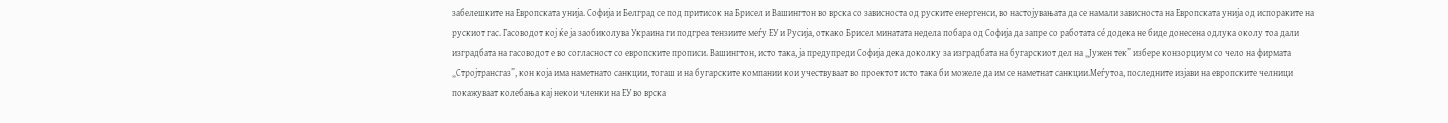забелешките на Европската унија. Софија и Белград се под притисок на Брисел и Вашингтон во врска со зависноста од руските енергенси, во настојувањата да се намали зависноста на Европската унија од испораките на рускиот гас. Гасоводот кој ќе ја заобиколува Украина ги подгреа тензиите меѓу ЕУ и Русија, откако Брисел минатата недела побара од Софија да запре со работата сé додека не биде донесена одлука околу тоа дали изградбата на гасоводот е во согласност со европските прописи. Вашингтон, исто така, ја предупреди Софија дека доколку за изградбата на бугарскиот дел на „Јужен тек” избере конзорциум со чело на фирмата „Стројтрансгаз”, кон која има наметнато санкции, тогаш и на бугарските компании кои учествуваат во проектот исто така би можеле да им се наметнат санкции.Меѓутоа, последните изјави на европските челници покажуваат колебања кај некои членки на ЕУ во врска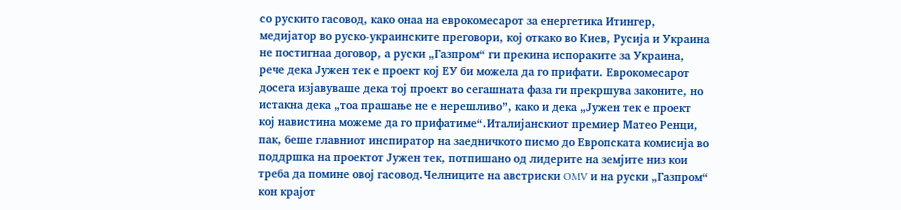со рускито гасовод, како онаа на еврокомесарот за енергетика Итингер, медијатор во руско-украинските преговори, кој откако во Киев, Русија и Украина не постигнаа договор, а руски „Газпром“ ги прекина испораките за Украина, рече дека Јужен тек е проект кој ЕУ би можела да го прифати. Еврокомесарот досега изјавуваше дека тој проект во сегашната фаза ги прекршува законите, но истакна дека „тоа прашање не е нерешливо”, како и дека „Јужен тек е проект кој навистина можеме да го прифатиме“.Италијанскиот премиер Матео Ренци, пак, беше главниот инспиратор на заедничкото писмо до Европската комисија во поддршка на проектот Јужен тек, потпишано од лидерите на земјите низ кои треба да помине овој гасовод.Челниците на австриски OMV и на руски „Газпром“ кон крајот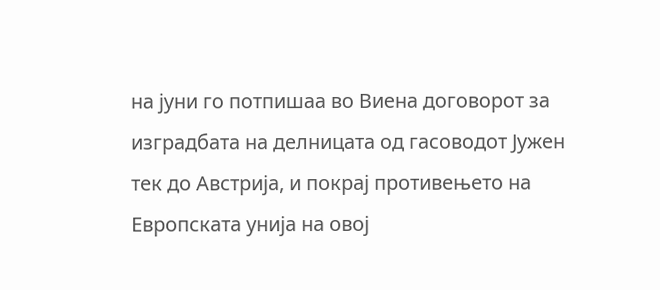на јуни го потпишаа во Виена договорот за изградбата на делницата од гасоводот Јужен тек до Австрија, и покрај противењето на Европската унија на овој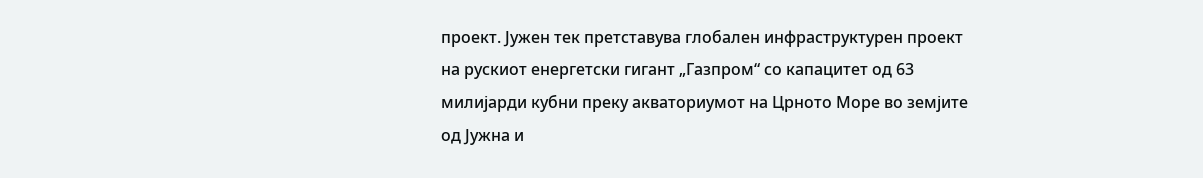проект. Јужен тек претставува глобален инфраструктурен проект на рускиот енергетски гигант „Газпром“ со капацитет од 63 милијарди кубни преку акваториумот на Црното Море во земјите од Јужна и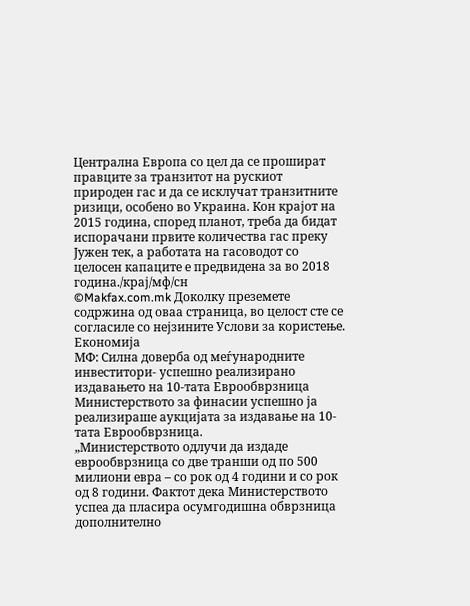Централна Европа со цел да се прошират правците за транзитот на рускиот природен гас и да се исклучат транзитните ризици, особено во Украина. Кон крајот на 2015 година, според планот, треба да бидат испорачани првите количества гас преку Јужен тек, а работата на гасоводот со целосен капаците е предвидена за во 2018 година./крај/мф/сн
©Makfax.com.mk Доколку преземете содржина од оваа страница, во целост сте се согласиле со нејзините Услови за користење.
Економија
МФ: Силна доверба од меѓународните инвеститори- успешно реализирано издавањето на 10-тата Еврообврзница
Министерството за финасии успешно ја реализираше аукцијата за издавање на 10-тата Еврообврзница.
„Министерството одлучи да издаде еврообврзница со две транши од по 500 милиони евра – со рок од 4 години и со рок од 8 години. Фактот дека Министерството успеа да пласира осумгодишна обврзница дополнително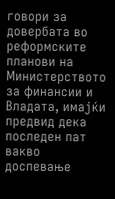говори за довербата во реформските планови на Министерството за финансии и Владата, имајќи предвид дека последен пат вакво доспевање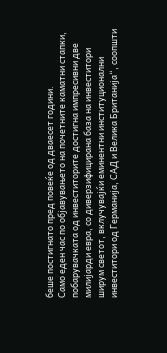беше постигнато пред повеќе од дваесет години.
Само еден час по објавувањето на почетните каматни стапки, побарувачката од инвеститорите достигна импресивни две милијарди евра, со диверзифицирана база на инвеститори ширум светот, вклучувајќи еминентни институционални инвеститори од Германија, САД и Велика Британија“, соопшти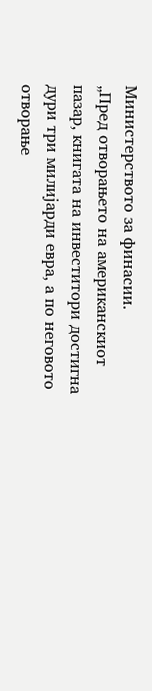Министерството за финасии.
„Пред отворањето на американскиот пазар, книгата на инвеститори достигна дури три милијарди евра, а по неговото отворање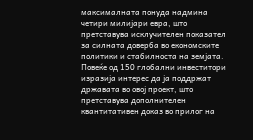максималната понуда надмина четири милијари евра, што претставува исклучителен показател за силната доверба во економските политики и стабилноста на земјата.
Повеќе од 150 глобални инвеститори изразија интерес да ја поддржат државата во овој проект, што претставува дополнителен квантитативен доказ во прилог на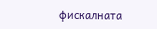фискалната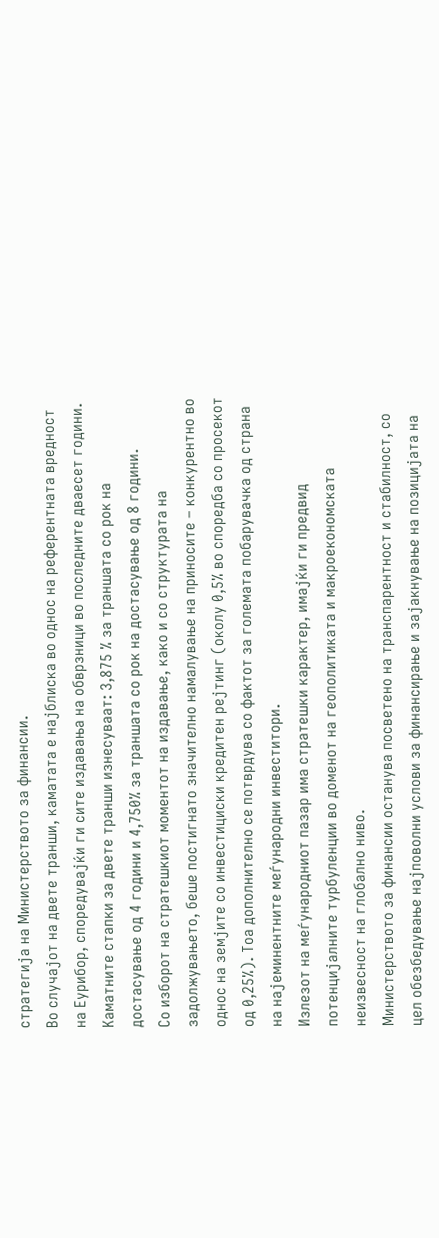стратегија на Министерството за финансии.
Во случајот на двете транши, каматата е најблиска во однос на референтната вредност на Еурибор, споредувајќи ги сите издавања на обврзници во последните дваесет години.
Каматните стапки за двете транши изнесуваат: 3,875 % за траншата со рок на достасување од 4 години и 4,750% за траншата со рок на достасување од 8 години.
Со изборот на стратешкиот моментот на издавање, како и со структурата на задолжувањето, беше постигнато значително намалување на приносите – конкурентно во однос на земјите со инвестициски кредитен рејтинг (околу 0,5% во споредба со просекот од 0,25%). Тоа дополнително се потврдува со фактот за големата побарувачка од страна на најеминентните меѓународни инвеститори.
Излезот на меѓународниот пазар има стратешки карактер, имајќи ги предвид потенцијалните турбуленции во доменот на геополитиката и макроекономската неизвесност на глобално ниво.
Министерството за финансии останува посветено на транспарентност и стабилност, со цел обезбедување најповолни услови за финансирање и зајакнување на позицијата на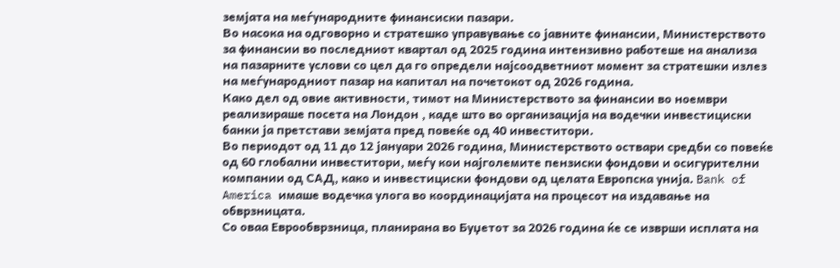земјата на меѓународните финансиски пазари.
Во насока на одговорно и стратешко управување со јавните финансии, Министерството за финансии во последниот квартал од 2025 година интензивно работеше на анализа на пазарните услови со цел да го определи најсоодветниот момент за стратешки излез на меѓународниот пазар на капитал на почетокот од 2026 година.
Како дел од овие активности, тимот на Министерството за финансии во ноември реализираше посета на Лондон , каде што во организација на водечки инвестициски банки ја претстави земјата пред повеќе од 40 инвеститори.
Во периодот од 11 до 12 јануари 2026 година, Министерството оствари средби со повеќе од 60 глобални инвеститори, меѓу кои најголемите пензиски фондови и осигурителни компании од САД, како и инвестициски фондови од целата Европска унија. Bank of America имаше водечка улога во координацијата на процесот на издавање на обврзницата.
Со оваа Еврообврзница, планирана во Буџетот за 2026 година ќе се изврши исплата на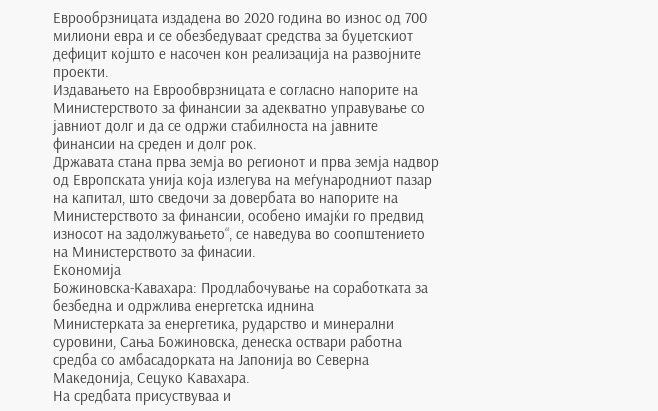Еврообрзницата издадена во 2020 година во износ од 700 милиони евра и се обезбедуваат средства за буџетскиот дефицит којшто е насочен кон реализација на развојните проекти.
Издавањето на Еврообврзницата е согласно напорите на Министерството за финансии за адекватно управување со јавниот долг и да се одржи стабилноста на јавните финансии на среден и долг рок.
Државата стана прва земја во регионот и прва земја надвор од Европската унија која излегува на меѓународниот пазар на капитал, што сведочи за довербата во напорите на Министерството за финансии, особено имајќи го предвид износот на задолжувањето“, се наведува во соопштението на Министерството за финасии.
Економија
Божиновска-Кавахара: Продлабочување на соработката за безбедна и одржлива енергетска иднина
Министерката за енергетика, рударство и минерални суровини, Сања Божиновска, денеска оствари работна средба со амбасадорката на Јапонија во Северна Македонија, Сецуко Кавахара.
На средбата присуствуваа и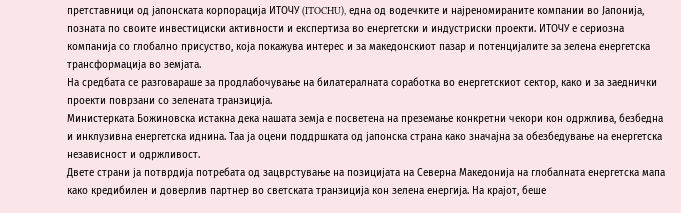претставници од јапонската корпорација ИТОЧУ (ITOCHU), една од водечките и најреномираните компании во Јапонија, позната по своите инвестициски активности и експертиза во енергетски и индустриски проекти. ИТОЧУ е сериозна компанија со глобално присуство, која покажува интерес и за македонскиот пазар и потенцијалите за зелена енергетска трансформација во земјата.
На средбата се разговараше за продлабочување на билатералната соработка во енергетскиот сектор, како и за заеднички проекти поврзани со зелената транзиција.
Министерката Божиновска истакна дека нашата земја е посветена на преземање конкретни чекори кон одржлива, безбедна и инклузивна енергетска иднина. Таа ја оцени поддршката од јапонска страна како значајна за обезбедување на енергетска независност и одржливост.
Двете страни ја потврдија потребата од зацврстување на позицијата на Северна Македонија на глобалната енергетска мапа како кредибилен и доверлив партнер во светската транзиција кон зелена енергија. На крајот, беше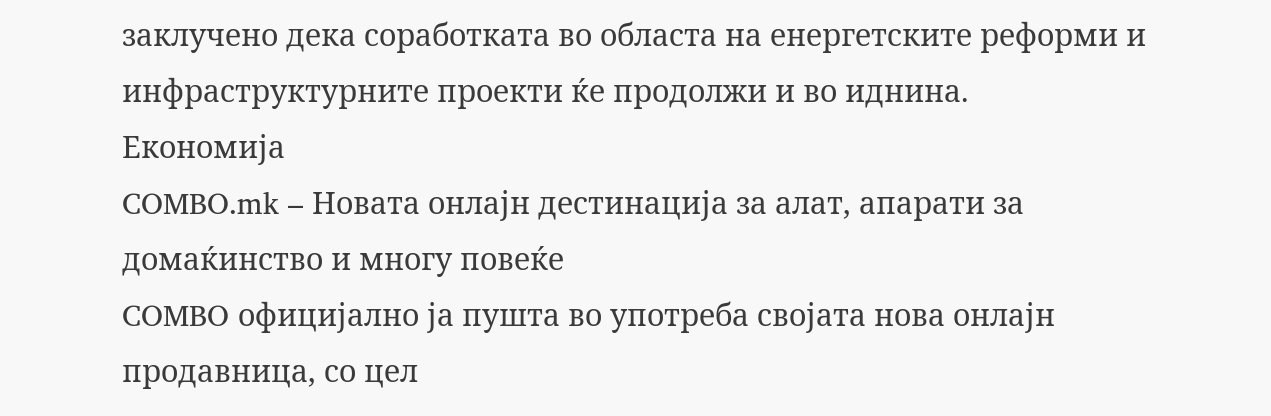заклучено дека соработката во областа на енергетските реформи и инфраструктурните проекти ќе продолжи и во иднина.
Економија
COMBO.mk – Новата онлајн дестинација за алат, апарати за домаќинство и многу повеќе
COMBO официјално ја пушта во употреба својата нова онлајн продавница, со цел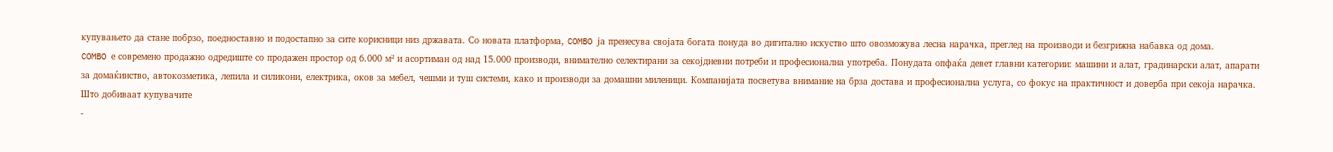купувањето да стане побрзо, поедноставно и подостапно за сите корисници низ државата. Со новата платформа, COMBO ја пренесува својата богата понуда во дигитално искуство што овозможува лесна нарачка, преглед на производи и безгрижна набавка од дома.
COMBO е современо продажно одредиште со продажен простор од 6.000 м² и асортиман од над 15.000 производи, внимателно селектирани за секојдневни потреби и професионална употреба. Понудата опфаќа девет главни категории: машини и алат, градинарски алат, апарати за домаќинство, автокозметика, лепила и силикони, електрика, оков за мебел, чешми и туш системи, како и производи за домашни миленици. Компанијата посветува внимание на брза достава и професионална услуга, со фокус на практичност и доверба при секоја нарачка.
Што добиваат купувачите
-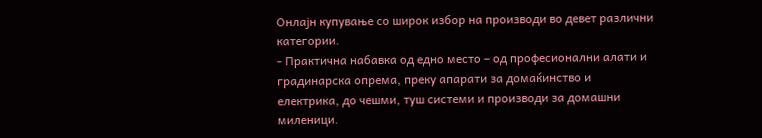Онлајн купување со широк избор на производи во девет различни категории.
- Практична набавка од едно место – од професионални алати и градинарска опрема, преку апарати за домаќинство и електрика, до чешми, туш системи и производи за домашни миленици.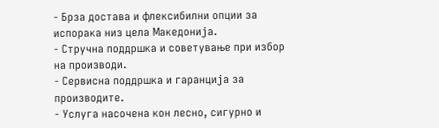- Брза достава и флексибилни опции за испорака низ цела Македонија.
- Стручна поддршка и советување при избор на производи.
- Сервисна поддршка и гаранција за производите.
- Услуга насочена кон лесно, сигурно и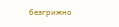безгрижно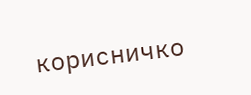корисничко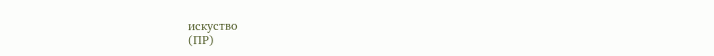искуство
(ПР)